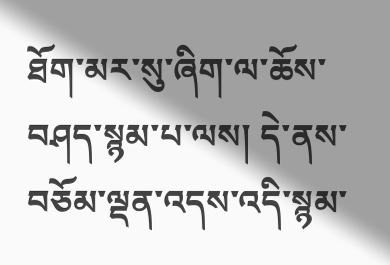ཐོག་མར་སུ་ཞིག་ལ་ཆོས་བཤད་སྙམ་པ་ལས། དེ་ནས་བཅོམ་ལྡན་འདས་འདི་སྙམ་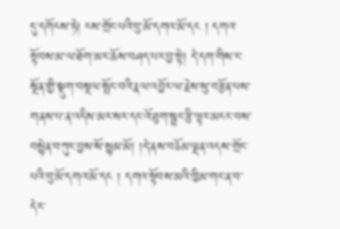དུ་དགོངས་ཏེ། ངས་གྲོང་པའི་བུ་མོ་དགའ་མོ་དང ། དགའ་སྟོབས་མ་ལ་ཐོག་མར་ཆོས་བཤད་པར་བྱ་སྟེ། དེ་དག་གིས་ང་སྔོན་གྱི་སྡུག་བསྔལ་སྤོང་བའི་རྣལ་འབྱོར་ལ་རྗེས་སུ་བརྩོན་པས་གནས་པ་ན་འདིས་མར་སར་དང་འོ་ཐུག་སྦྲང་རྩི་ལྟར་མངར་བས་བསྙེན་བཀུར་བྱས་སོ་སྙམ་མོ། །དེ་ནས་བཅོམ་ལྡན་འདས་གྲོང་པའི་བུ་མོ་དགའ་མོ་དང ། དགའ་སྟོབས་མའི་ཁྱིམ་གང་ན་བ་དེར་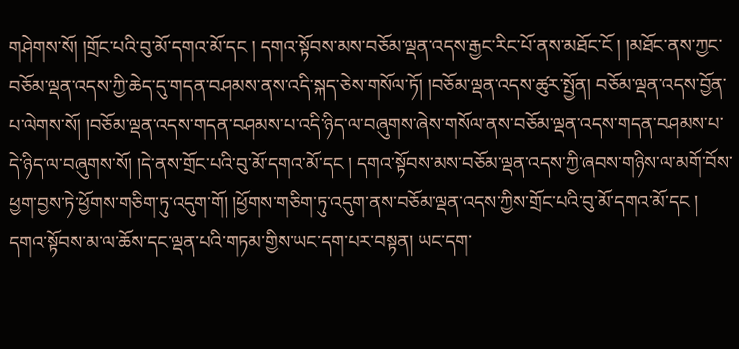གཤེགས་སོ། །གྲོང་པའི་བུ་མོ་དགའ་མོ་དང ། དགའ་སྟོབས་མས་བཅོམ་ལྡན་འདས་རྒྱང་རིང་པོ་ནས་མཐོང་ངོ ། །མཐོང་ནས་ཀྱང་བཅོམ་ལྡན་འདས་ཀྱི་ཆེད་དུ་གདན་བཤམས་ནས་འདི་སྐད་ཅེས་གསོལ་ཏོ། །བཅོམ་ལྡན་འདས་ཚུར་སྤྱོན། བཅོམ་ལྡན་འདས་བྱོན་པ་ལེགས་སོ། །བཅོམ་ལྡན་འདས་གདན་བཤམས་པ་འདི་ཉིད་ལ་བཞུགས་ཞེས་གསོལ་ནས་བཅོམ་ལྡན་འདས་གདན་བཤམས་པ་དེ་ཉིད་ལ་བཞུགས་སོ། །དེ་ནས་གྲོང་པའི་བུ་མོ་དགའ་མོ་དང ། དགའ་སྟོབས་མས་བཅོམ་ལྡན་འདས་ཀྱི་ཞབས་གཉིས་ལ་མགོ་བོས་ཕྱག་བྱས་ཏེ་ཕྱོགས་གཅིག་ཏུ་འདུག་གོ། །ཕྱོགས་གཅིག་ཏུ་འདུག་ནས་བཅོམ་ལྡན་འདས་ཀྱིས་གྲོང་པའི་བུ་མོ་དགའ་མོ་དང ། དགའ་སྟོབས་མ་ལ་ཆོས་དང་ལྡན་པའི་གཏམ་གྱིས་ཡང་དག་པར་བསྟན། ཡང་དག་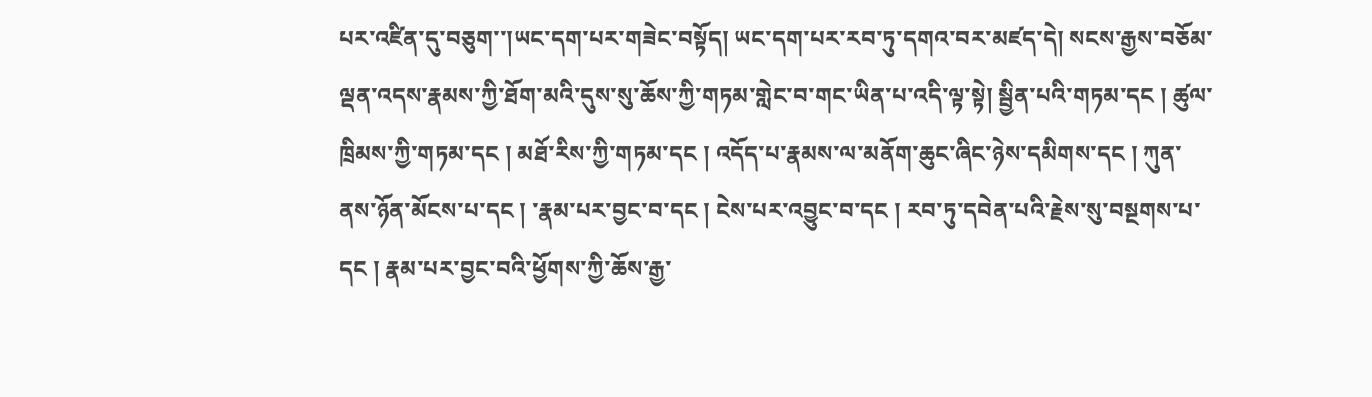པར་འཛིན་དུ་བཅུག་་།ཡང་དག་པར་གཟེང་བསྟོད། ཡང་དག་པར་རབ་ཏུ་དགའ་བར་མཛད་དེ། སངས་རྒྱས་བཅོམ་ལྡན་འདས་རྣམས་ཀྱི་ཐོག་མའི་དུས་སུ་ཆོས་ཀྱི་གཏམ་གླེང་བ་གང་ཡིན་པ་འདི་ལྟ་སྟེ། སྦྱིན་པའི་གཏམ་དང ། ཚུལ་ཁྲིམས་ཀྱི་གཏམ་དང ། མཐོ་རིས་ཀྱི་གཏམ་དང ། འདོད་པ་རྣམས་ལ་མནོག་ཆུང་ཞིང་ཉེས་དམིགས་དང ། ཀུན་ནས་ཉོན་མོངས་པ་དང ། ་རྣམ་པར་བྱང་བ་དང ། ངེས་པར་འབྱུང་བ་དང ། རབ་ཏུ་དབེན་པའི་རྗེས་སུ་བསྔགས་པ་དང ། རྣམ་པར་བྱང་བའི་ཕྱོགས་ཀྱི་ཆོས་རྒྱ་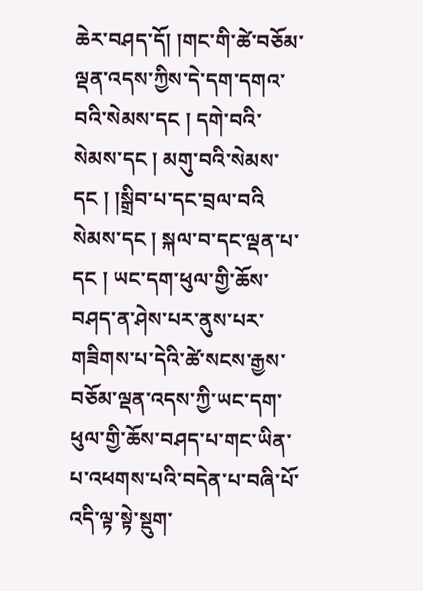ཆེར་བཤད་དོ། །གང་གི་ཚེ་བཅོམ་ལྡན་འདས་ཀྱིས་དེ་དག་དགའ་བའི་སེམས་དང ། དགེ་བའི་སེམས་དང ། མགུ་བའི་སེམས་དང ། །སྒྲིབ་པ་དང་བྲལ་བའི
སེམས་དང ། སྐལ་བ་དང་ལྡན་པ་དང ། ཡང་དག་ཕུལ་གྱི་ཆོས་བཤད་ན་ཤེས་པར་ནུས་པར་གཟིགས་པ་དེའི་ཚེ་སངས་རྒྱས་བཅོམ་ལྡན་འདས་ཀྱི་ཡང་དག་ཕུལ་གྱི་ཆོས་བཤད་པ་གང་ཡིན་པ་འཕགས་པའི་བདེན་པ་བཞི་པོ་འདི་ལྟ་སྟེ་སྡུག་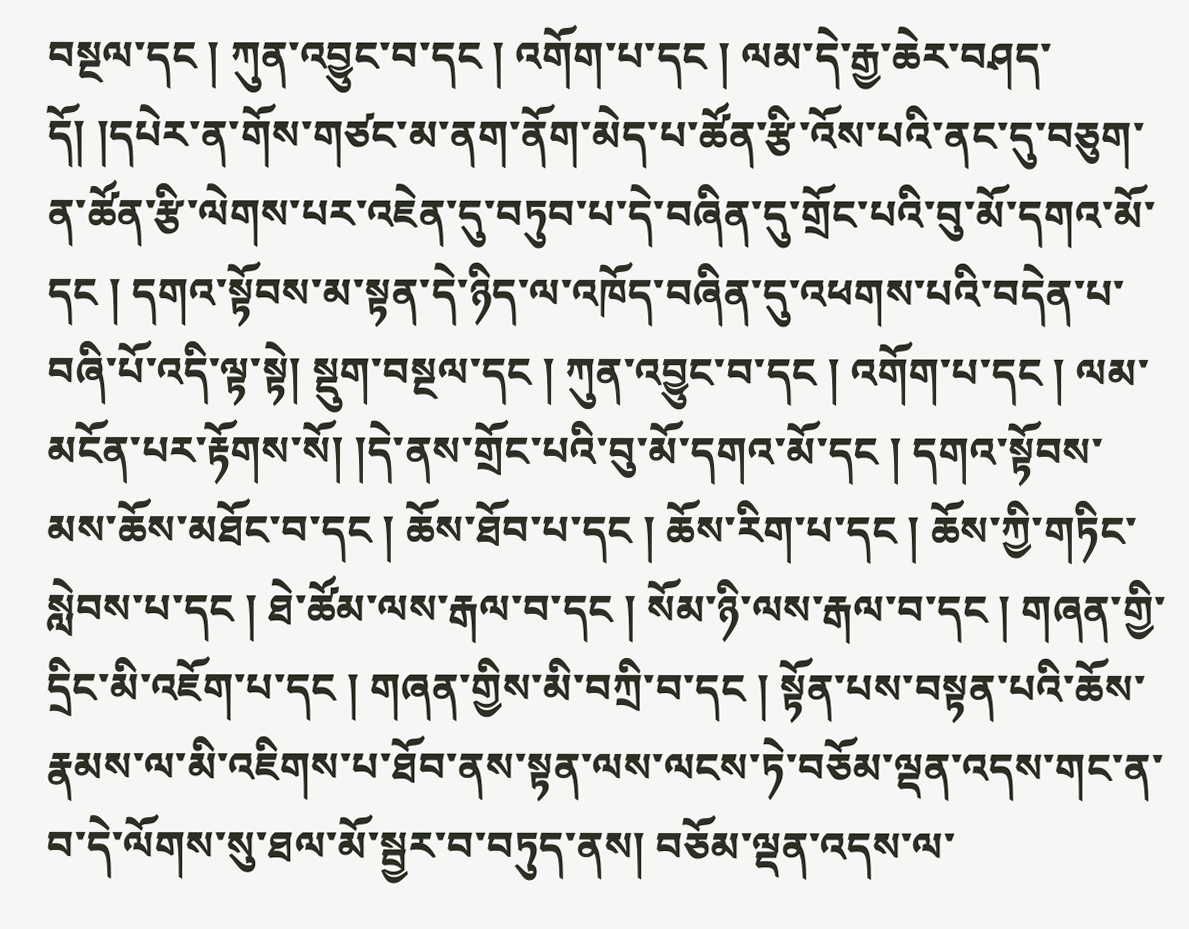བསྔལ་དང ། ཀུན་འབྱུང་བ་དང ། འགོག་པ་དང ། ལམ་དེ་རྒྱ་ཆེར་བཤད་དོ། །དཔེར་ན་གོས་གཙང་མ་ནག་ནོག་མེད་པ་ཚོན་རྩི་འོས་པའི་ནང་དུ་བཅུག་ན་ཚོན་རྩི་ལེགས་པར་འཇེན་དུ་བཏུབ་པ་དེ་བཞིན་དུ་གྲོང་པའི་བུ་མོ་དགའ་མོ་དང ། དགའ་སྟོབས་མ་སྟན་དེ་ཉིད་ལ་འཁོད་བཞིན་དུ་འཕགས་པའི་བདེན་པ་བཞི་པོ་འདི་ལྟ་སྟེ། སྡུག་བསྔལ་དང ། ཀུན་འབྱུང་བ་དང ། འགོག་པ་དང ། ལམ་མངོན་པར་རྟོགས་སོ། །དེ་ནས་གྲོང་པའི་བུ་མོ་དགའ་མོ་དང ། དགའ་སྟོབས་མས་ཆོས་མཐོང་བ་དང ། ཆོས་ཐོབ་པ་དང ། ཆོས་རིག་པ་དང ། ཆོས་ཀྱི་གཏིང་སླེབས་པ་དང ། ཐེ་ཚོམ་ལས་རྒལ་བ་དང ། སོམ་ཉི་ལས་རྒལ་བ་དང ། གཞན་གྱི་དྲིང་མི་འཇོག་པ་དང ། གཞན་གྱིས་མི་བཀྲི་བ་དང ། སྟོན་པས་བསྟན་པའི་ཆོས་རྣམས་ལ་མི་འཇིགས་པ་ཐོབ་ནས་སྟན་ལས་ལངས་ཏེ་བཅོམ་ལྡན་འདས་གང་ན་བ་དེ་ལོགས་སུ་ཐལ་མོ་སྦྱར་བ་བཏུད་ནས། བཅོམ་ལྡན་འདས་ལ་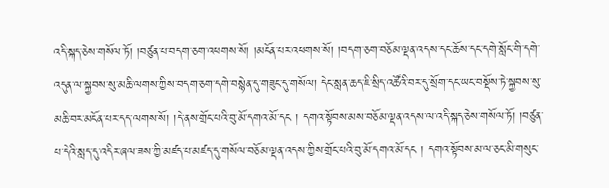འདི་སྐད་ཅེས་གསོལ་ཏོ། །བཙུན་པ་བདག་ཅག་འཕགས་སོ། །མངོན་པར་འཕགས་སོ། །བདག་ཅག་བཅོམ་ལྡན་འདས་དང་ཆོས་དང་དགེ་སློང་གི་དགེ་འདུན་ལ་སྐྱབས་སུ་མཆི་ལགས་ཀྱིས་བདག་ཅག་དགེ་བསྙེན་དུ་གཟུང་དུ་གསོལ། དེང་སླན་ཆད་ཇི་སྲིད་འཚོའི་བར་དུ་སྲོག་དང་ཡང་བསྡོས་ཏེ་སྐྱབས་སུ་མཆི་བར་མངོན་པར་དད་ལགས་སོ། །དེ་ནས་གྲོང་པའི་བུ་མོ་དགའ་མོ་དང ། དགའ་སྟོབས་མས་བཅོམ་ལྡན་འདས་ལ་འདི་སྐད་ཅེས་གསོལ་ཏོ། །བཙུན་པ་དེའི་སླད་དུ་འདིར་ཞལ་ཟས་ཀྱི་མཛད་པ་མཛད་དུ་གསོལ་བཅོམ་ལྡན་འདས་ཀྱིས་གྲོང་པའི་བུ་མོ་དགའ་མོ་དང ། དགའ་སྟོབས་མ་ལ་ཅང་མི་གསུང་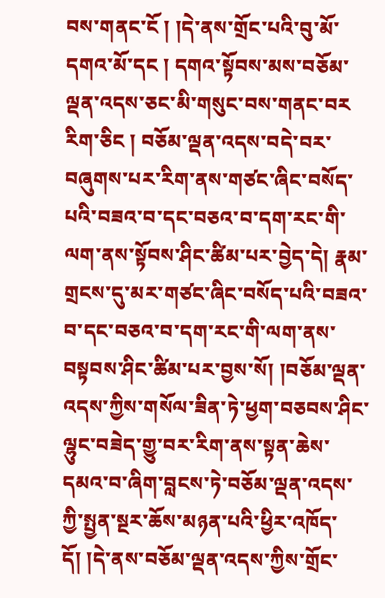བས་གནང་ངོ ། །དེ་ནས་གྲོང་པའི་བུ་མོ་དགའ་མོ་དང ། དགའ་སྟོབས་མས་བཅོམ་ལྡན་འདས་ཅང་མི་གསུང་བས་གནང་བར
རིག་ཅིང ། བཅོམ་ལྡན་འདས་བདེ་བར་བཞུགས་པར་རིག་ནས་གཙང་ཞིང་བསོད་པའི་བཟའ་བ་དང་བཅའ་བ་དག་རང་གི་ལག་ནས་སྟོབས་ཤིང་ཚིམ་པར་བྱེད་དེ། རྣམ་གྲངས་དུ་མར་གཙང་ཞིང་བསོད་པའི་བཟའ་བ་དང་བཅའ་བ་དག་རང་གི་ལག་ནས་བསྟབས་ཤིང་ཚིམ་པར་བྱས་སོ། །བཅོམ་ལྡན་འདས་ཀྱིས་གསོལ་ཟིན་ཏེ་ཕྱག་བཅབས་ཤིང་ལྷུང་བཟེད་གྱུ་བར་རིག་ནས་སྟན་ཆེས་དམའ་བ་ཞིག་བླངས་ཏེ་བཅོམ་ལྡན་འདས་ཀྱི་སྤྱན་སྔར་ཆོས་མཉན་པའི་ཕྱིར་འཁོད་དོ། །དེ་ནས་བཅོམ་ལྡན་འདས་ཀྱིས་གྲོང་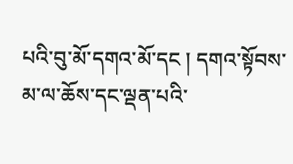པའི་བུ་མོ་དགའ་མོ་དང ། དགའ་སྟོབས་མ་ལ་ཆོས་དང་ལྡན་པའི་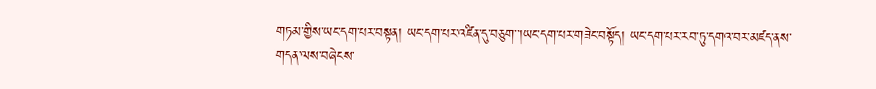གཏམ་གྱིས་ཡང་དག་པར་བསྟན། ཡང་དག་པར་འཛིན་དུ་བཅུག་་།ཡང་དག་པར་གཟེང་བསྟོད། ཡང་དག་པར་རབ་ཏུ་དགའ་བར་མཛད་ནས་གདན་ལས་བཞེངས་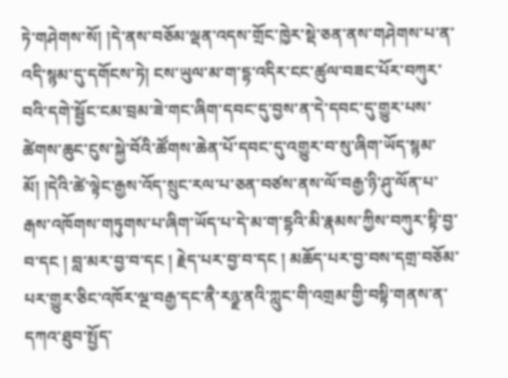ཏེ་གཤེགས་སོ། །དེ་ནས་བཅོམ་ལྡན་འདས་གྲོང་ཁྱེར་སྡེ་ཅན་ནས་གཤེགས་པ་ན་འདི་སྙམ་དུ་དགོངས་ཏེ། ངས་ཡུལ་མ་ག་དྷ་འདིར་ངང་ཚུལ་བཟང་པོར་བཀུར་བའི་དགེ་སྦྱོང་ངམ་བྲམ་ཟེ་གང་ཞིག་དབང་དུ་བྱས་ན་དེ་དབང་དུ་གྱུར་པས་ཚེགས་ཆུང་ངུས་སྐྱེ་བོའི་ཚོགས་ཆེན་པོ་དབང་དུ་འགྱུར་བ་སུ་ཞིག་ཡོད་སྙམ་མོ། །དེའི་ཚེ་ལྟེང་རྒྱས་འོད་སྲུང་རལ་པ་ཅན་བཙས་ནས་ལོ་བརྒྱ་ཉི་ཤུ་ལོན་པ་རྒས་འཁོགས་གཏུགས་པ་ཞིག་ཡོད་པ་དེ་མ་ག་དྷའི་མི་རྣམས་ཀྱིས་བཀུར་སྟི་བྱ་བ་དང ། བླ་མར་བྱ་བ་དང ། རྗེད་པར་བྱ་བ་དང ། མཆོད་པར་བྱ་བས་དགྲ་བཅོམ་པར་གྱུར་ཅིང་འཁོར་ལྔ་བརྒྱ་དང་ནཻ་རཉྫ་ནའི་ཀླུང་གི་འགྲམ་གྱི་བསྟི་གནས་ན་དཀའ་ཐུབ་སྤྱོད་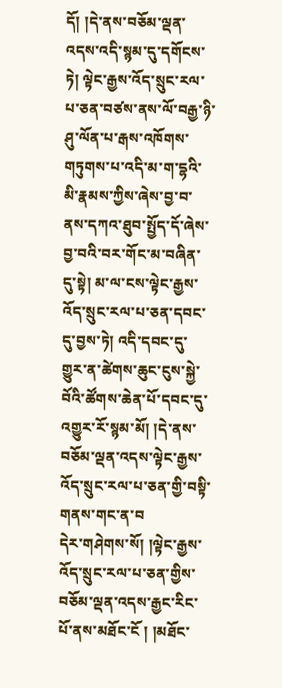དོ། །དེ་ནས་བཅོམ་ལྡན་འདས་འདི་སྙམ་དུ་དགོངས་ཏེ། ལྟེང་རྒྱས་འོད་སྲུང་རལ་པ་ཅན་བཙས་ནས་ལོ་བརྒྱ་ཉི་ཤུ་ལོན་པ་རྒས་འཁོགས་གཏུགས་པ་འདི་མ་ག་དྷའི་མི་རྣམས་ཀྱིས་ཞེས་བྱ་བ་ནས་དཀའ་ཐུབ་སྤྱོད་དོ་ཞེས་བྱ་བའི་བར་གོང་མ་བཞིན་དུ་སྟེ། མ་ལ་ངས་ལྟེང་རྒྱས་འོད་སྲུང་རལ་པ་ཅན་དབང་དུ་བྱས་ཏེ། འདི་དབང་དུ་གྱུར་ན་ཚེགས་ཆུང་ངུས་སྐྱེ་བོའི་ཚོགས་ཆེན་པོ་དབང་དུ་འགྱུར་རོ་སྙམ་མོ། །དེ་ནས་བཅོམ་ལྡན་འདས་ལྟེང་རྒྱས་འོད་སྲུང་རལ་པ་ཅན་གྱི་བསྟི་གནས་གང་ན་བ
དེར་གཤེགས་སོ། །ལྟེང་རྒྱས་འོད་སྲུང་རལ་པ་ཅན་གྱིས་བཅོམ་ལྡན་འདས་རྒྱང་རིང་པོ་ནས་མཐོང་ངོ ། །མཐོང་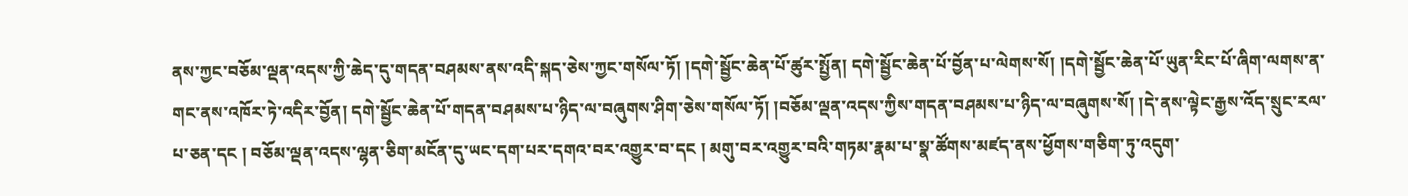ནས་ཀྱང་བཅོམ་ལྡན་འདས་ཀྱི་ཆེད་དུ་གདན་བཤམས་ནས་འདི་སྐད་ཅེས་ཀྱང་གསོལ་ཏོ། །དགེ་སྦྱོང་ཆེན་པོ་ཚུར་སྤྱོན། དགེ་སྦྱོང་ཆེན་པོ་བྱོན་པ་ལེགས་སོ། །དགེ་སྦྱོང་ཆེན་པོ་ཡུན་རིང་པོ་ཞིག་ལགས་ན་གང་ནས་འཁོར་ཏེ་འདིར་བྱོན། དགེ་སྦྱོང་ཆེན་པོ་གདན་བཤམས་པ་ཉིད་ལ་བཞུགས་ཤིག་ཅེས་གསོལ་ཏོ། །བཅོམ་ལྡན་འདས་ཀྱིས་གདན་བཤམས་པ་ཉིད་ལ་བཞུགས་སོ། །དེ་ནས་ལྟེང་རྒྱས་འོད་སྲུང་རལ་པ་ཅན་དང ། བཅོམ་ལྡན་འདས་ལྷན་ཅིག་མངོན་དུ་ཡང་དག་པར་དགའ་བར་འགྱུར་བ་དང ། མགུ་བར་འགྱུར་བའི་གཏམ་རྣམ་པ་སྣ་ཚོགས་མཛད་ནས་ཕྱོགས་གཅིག་ཏུ་འདུག་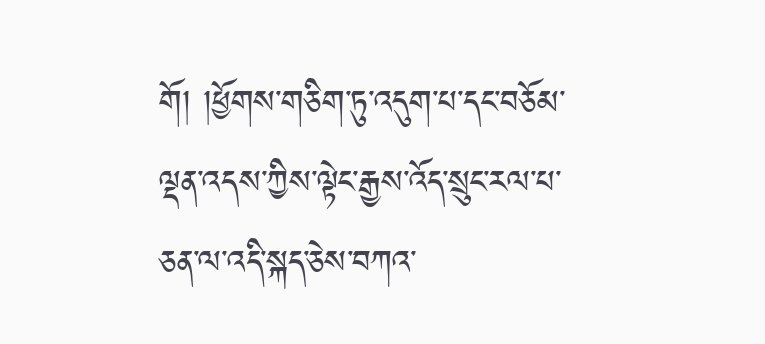གོ། །ཕྱོགས་གཅིག་ཏུ་འདུག་པ་དང་བཅོམ་ལྡན་འདས་ཀྱིས་ལྟེང་རྒྱས་འོད་སྲུང་རལ་པ་ཅན་ལ་འདི་སྐད་ཅེས་བཀའ་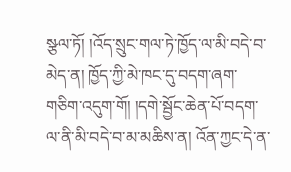སྩལ་ཏོ། །འོད་སྲུང་གལ་ཏེ་ཁྱོད་ལ་མི་བདེ་བ་མེད་ན། ཁྱོད་ཀྱི་མེ་ཁང་དུ་བདག་ཞག་གཅིག་འདུག་གོ། །དགེ་སྦྱོང་ཆེན་པོ་བདག་ལ་ནི་མི་བདེ་བ་མ་མཆིས་ན། འོན་ཀྱང་དེ་ན་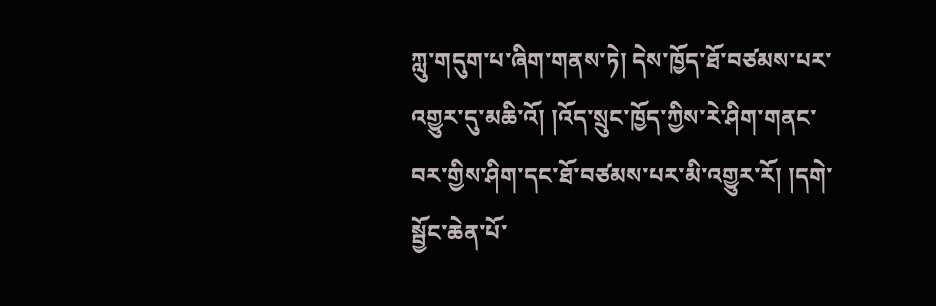ཀླུ་གདུག་པ་ཞིག་གནས་ཏེ། དེས་ཁྱོད་ཐོ་བཙམས་པར་འགྱུར་དུ་མཆི་འོ། །འོད་སྲུང་ཁྱོད་ཀྱིས་རེ་ཤིག་གནང་བར་གྱིས་ཤིག་དང་ཐོ་བཙམས་པར་མི་འགྱུར་རོ། །དགེ་སྦྱོང་ཆེན་པོ་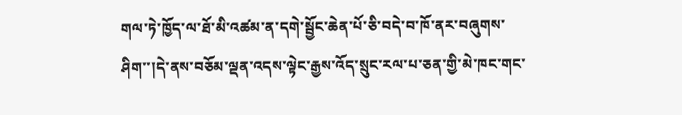གལ་ཏེ་ཁྱོད་ལ་ཐོ་མི་འཚམ་ན་དགེ་སྦྱོང་ཆེན་པོ་ཅི་བདེ་བ་ཁོ་ནར་བཞུགས་ཤིག་་།དེ་ནས་བཅོམ་ལྡན་འདས་ལྟེང་རྒྱས་འོད་སྲུང་རལ་པ་ཅན་གྱི་མེ་ཁང་གང་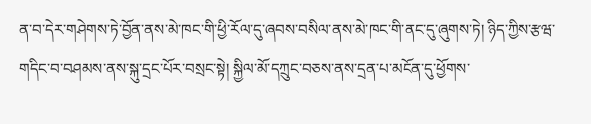ན་བ་དེར་གཤེགས་ཏེ་བྱོན་ནས་མེ་ཁང་གི་ཕྱི་རོལ་དུ་ཞབས་བསིལ་ནས་མེ་ཁང་གི་ནང་དུ་ཞུགས་ཏེ། ཉིད་ཀྱིས་རྩཝ་གདིང་བ་བཤམས་ནས་སྐུ་དྲང་པོར་བསྲང་སྟེ། སྐྱིལ་མོ་དཀྲུང་བཅས་ནས་དྲན་པ་མངོན་དུ་ཕྱོགས་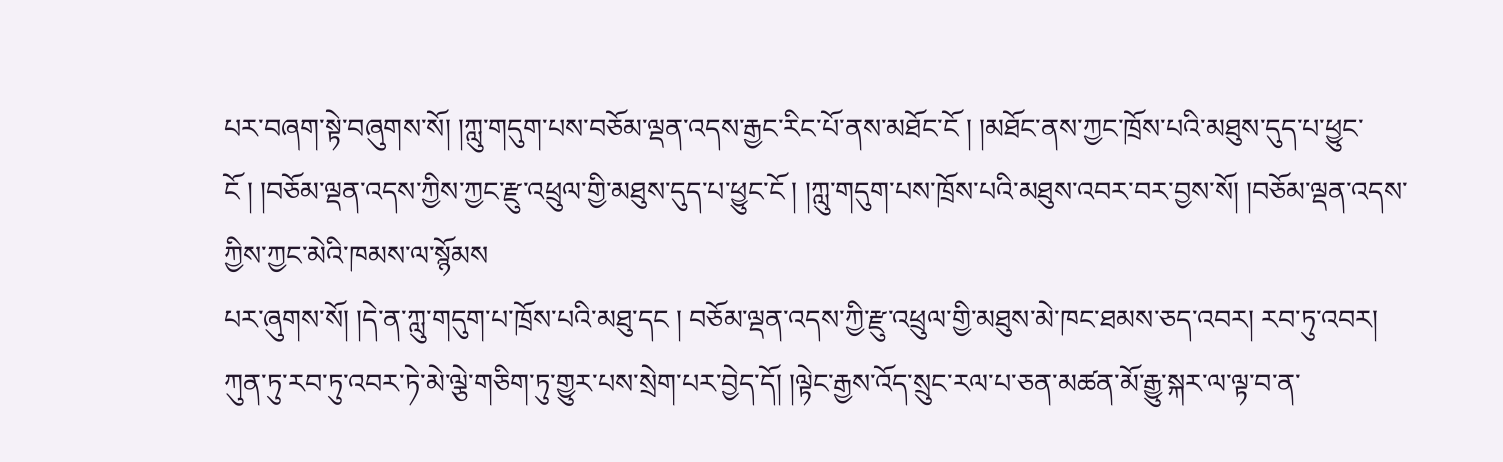པར་བཞག་སྟེ་བཞུགས་སོ། །ཀླུ་གདུག་པས་བཅོམ་ལྡན་འདས་རྒྱང་རིང་པོ་ནས་མཐོང་ངོ ། །མཐོང་ནས་ཀྱང་ཁྲོས་པའི་མཐུས་དུད་པ་ཕྱུང་ངོ ། །བཅོམ་ལྡན་འདས་ཀྱིས་ཀྱང་རྫུ་འཕྲུལ་གྱི་མཐུས་དུད་པ་ཕྱུང་ངོ ། །ཀླུ་གདུག་པས་ཁྲོས་པའི་མཐུས་འབར་བར་བྱས་སོ། །བཅོམ་ལྡན་འདས་ཀྱིས་ཀྱང་མེའི་ཁམས་ལ་སྙོམས
པར་ཞུགས་སོ། །དེ་ན་ཀླུ་གདུག་པ་ཁྲོས་པའི་མཐུ་དང ། བཅོམ་ལྡན་འདས་ཀྱི་རྫུ་འཕྲུལ་གྱི་མཐུས་མེ་ཁང་ཐམས་ཅད་འབར། རབ་ཏུ་འབར། ཀུན་ཏུ་རབ་ཏུ་འབར་ཏེ་མེ་ལྕེ་གཅིག་ཏུ་གྱུར་པས་སྲེག་པར་བྱེད་དོ། །ལྟེང་རྒྱས་འོད་སྲུང་རལ་པ་ཅན་མཚན་མོ་རྒྱུ་སྐར་ལ་ལྟ་བ་ན་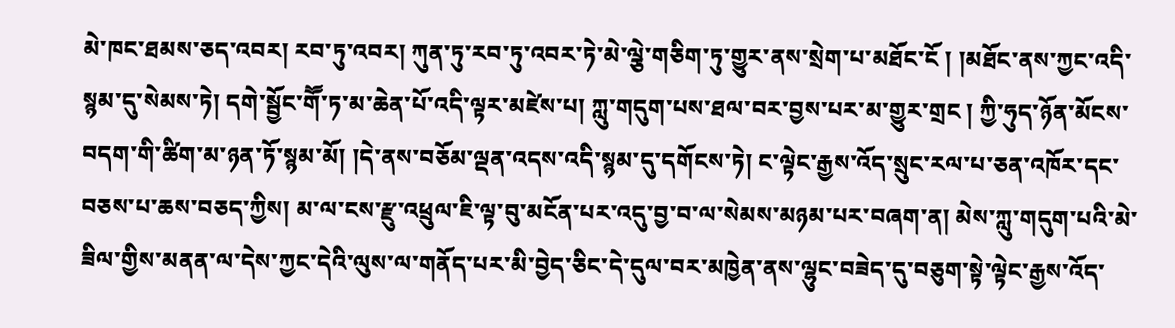མེ་ཁང་ཐམས་ཅད་འབར། རབ་ཏུ་འབར། ཀུན་ཏུ་རབ་ཏུ་འབར་ཏེ་མེ་ལྕེ་གཅིག་ཏུ་གྱུར་ནས་སྲེག་པ་མཐོང་ངོ ། །མཐོང་ནས་ཀྱང་འདི་སྙམ་དུ་སེམས་ཏེ། དགེ་སྦྱོང་གཽ་ཏ་མ་ཆེན་པོ་འདི་ལྟར་མཛེས་པ། ཀླུ་གདུག་པས་ཐལ་བར་བྱས་པར་མ་གྱུར་གྲང ། ཀྱི་ཧུད་ཉོན་མོངས་བདག་གི་ཚིག་མ་ཉན་ཏོ་སྙམ་མོ། །དེ་ནས་བཅོམ་ལྡན་འདས་འདི་སྙམ་དུ་དགོངས་ཏེ། ང་ལྟེང་རྒྱས་འོད་སྲུང་རལ་པ་ཅན་འཁོར་དང་བཅས་པ་ཆས་བཅད་ཀྱིས། མ་ལ་ངས་རྫུ་འཕྲུལ་ཇི་ལྟ་བུ་མངོན་པར་འདུ་བྱ་བ་ལ་སེམས་མཉམ་པར་བཞག་ན། མེས་ཀླུ་གདུག་པའི་མེ་ཟིལ་གྱིས་མནན་ལ་དེས་ཀྱང་དེའི་ལུས་ལ་གནོད་པར་མི་བྱེད་ཅིང་དེ་དུལ་བར་མཁྱེན་ནས་ལྷུང་བཟེད་དུ་བཅུག་སྟེ་ལྟེང་རྒྱས་འོད་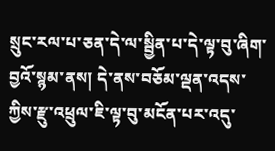སྲུང་རལ་པ་ཅན་དེ་ལ་སྦྱིན་པ་དེ་ལྟ་བུ་ཞིག་བྱའོ་སྙམ་ནས། དེ་ནས་བཅོམ་ལྡན་འདས་ཀྱིས་རྫུ་འཕྲུལ་ཇི་ལྟ་བུ་མངོན་པར་འདུ་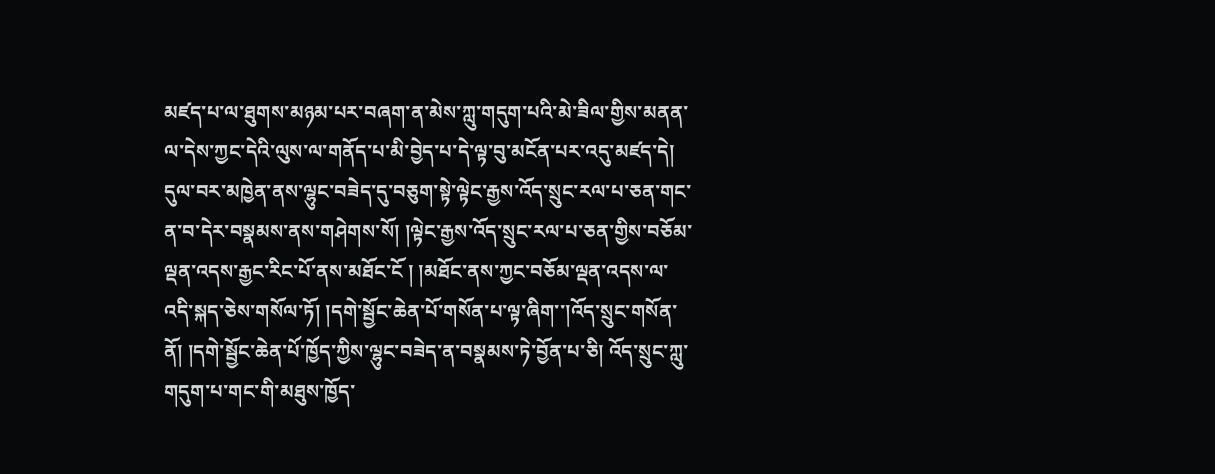མཛད་པ་ལ་ཐུགས་མཉམ་པར་བཞག་ན་མེས་ཀླུ་གདུག་པའི་མེ་ཟིལ་གྱིས་མནན་ལ་དེས་ཀྱང་དེའི་ལུས་ལ་གནོད་པ་མི་བྱེད་པ་དེ་ལྟ་བུ་མངོན་པར་འདུ་མཛད་དེ། དུལ་བར་མཁྱེན་ནས་ལྷུང་བཟེད་དུ་བཅུག་སྟེ་ལྟེང་རྒྱས་འོད་སྲུང་རལ་པ་ཅན་གང་ན་བ་དེར་བསྣམས་ནས་གཤེགས་སོ། །ལྟེང་རྒྱས་འོད་སྲུང་རལ་པ་ཅན་གྱིས་བཅོམ་ལྡན་འདས་རྒྱང་རིང་པོ་ནས་མཐོང་ངོ ། །མཐོང་ནས་ཀྱང་བཅོམ་ལྡན་འདས་ལ་འདི་སྐད་ཅེས་གསོལ་ཏོ། །དགེ་སྦྱོང་ཆེན་པོ་གསོན་པ་ལྟ་ཞིག་་།འོད་སྲུང་གསོན་ནོ། །དགེ་སྦྱོང་ཆེན་པོ་ཁྱོད་ཀྱིས་ལྷུང་བཟེད་ན་བསྣམས་ཏེ་བྱོན་པ་ཅི། འོད་སྲུང་ཀླུ་གདུག་པ་གང་གི་མཐུས་ཁྱོད་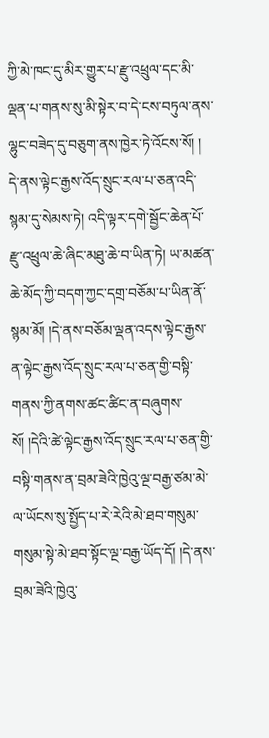ཀྱི་མེ་ཁང་དུ་མིར་གྱུར་པ་རྫུ་འཕྲུལ་དང་མི་ལྡན་པ་གནས་སུ་མི་སྟེར་བ་དེ་ངས་བཏུལ་ནས་ལྷུང་བཟེད་དུ་བཅུག་ནས་ཁྱེར་ཏེ་འོངས་སོ། །
དེ་ནས་ལྟེང་རྒྱས་འོད་སྲུང་རལ་པ་ཅན་འདི་སྙམ་དུ་སེམས་ཏེ། འདི་ལྟར་དགེ་སྦྱོང་ཆེན་པོ་རྫུ་འཕྲུལ་ཆེ་ཞིང་མཐུ་ཆེ་བ་ཡིན་ཏེ། ཡ་མཚན་ཆེ་མོད་ཀྱི་བདག་ཀྱང་དགྲ་བཅོམ་པ་ཡིན་ནོ་སྙམ་མོ། །དེ་ནས་བཅོམ་ལྡན་འདས་ལྟེང་རྒྱས་ན་ལྟེང་རྒྱས་འོད་སྲུང་རལ་པ་ཅན་གྱི་བསྟི་གནས་ཀྱི་ནགས་ཚང་ཚིང་ན་བཞུགས་སོ། །དེའི་ཚེ་ལྟེང་རྒྱས་འོད་སྲུང་རལ་པ་ཅན་གྱི་བསྟི་གནས་ན་བྲམ་ཟེའི་ཁྱེའུ་ལྔ་བརྒྱ་ཙམ་མེ་ལ་ཡོངས་སུ་སྤྱོད་པ་རེ་རེའི་མེ་ཐབ་གསུམ་གསུམ་སྟེ་མེ་ཐབ་སྟོང་ལྔ་བརྒྱ་ཡོད་དོ། །དེ་ནས་བྲམ་ཟེའི་ཁྱེའུ་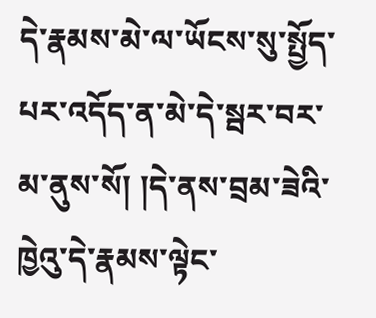དེ་རྣམས་མེ་ལ་ཡོངས་སུ་སྤྱོད་པར་འདོད་ན་མེ་དེ་སྦར་བར་མ་ནུས་སོ། །དེ་ནས་བྲམ་ཟེའི་ཁྱེའུ་དེ་རྣམས་ལྟེང་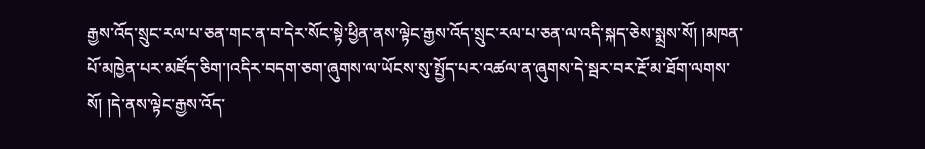རྒྱས་འོད་སྲུང་རལ་པ་ཅན་གང་ན་བ་དེར་སོང་སྟེ་ཕྱིན་ནས་ལྟེང་རྒྱས་འོད་སྲུང་རལ་པ་ཅན་ལ་འདི་སྐད་ཅེས་སྨྲས་སོ། །མཁན་པོ་མཁྱེན་པར་མཛོད་ཅིག་།འདིར་བདག་ཅག་ཞུགས་ལ་ཡོངས་སུ་སྤྱོད་པར་འཚལ་ན་ཞུགས་དེ་སྦར་བར་རྔོ་མ་ཐོག་ལགས་སོ། །དེ་ནས་ལྟེང་རྒྱས་འོད་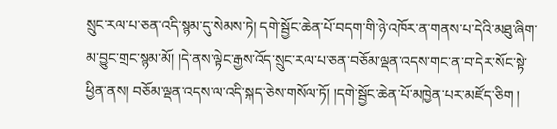སྲུང་རལ་པ་ཅན་འདི་སྙམ་དུ་སེམས་ཏེ། དགེ་སྦྱོང་ཆེན་པོ་བདག་གི་ཉེ་འཁོར་ན་གནས་པ་དེའི་མཐུ་ཞིག་མ་བྱུང་གྲང་སྙམ་མོ། །དེ་ནས་ལྟེང་རྒྱས་འོད་སྲུང་རལ་པ་ཅན་བཅོམ་ལྡན་འདས་གང་ན་བ་དེར་སོང་སྟེ་ཕྱིན་ནས། བཅོམ་ལྡན་འདས་ལ་འདི་སྐད་ཅེས་གསོལ་ཏོ། །དགེ་སྦྱོང་ཆེན་པོ་མཁྱེན་པར་མཛོད་ཅིག །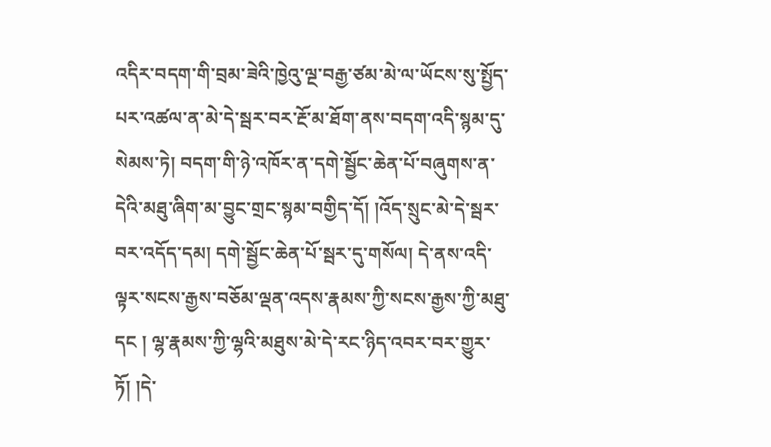འདིར་བདག་གི་བྲམ་ཟེའི་ཁྱེའུ་ལྔ་བརྒྱ་ཙམ་མེ་ལ་ཡོངས་སུ་སྤྱོད་པར་འཚལ་ན་མེ་དེ་སྦར་བར་རྔོ་མ་ཐོག་ནས་བདག་འདི་སྙམ་དུ་སེམས་ཏེ། བདག་གི་ཉེ་འཁོར་ན་དགེ་སྦྱོང་ཆེན་པོ་བཞུགས་ན་དེའི་མཐུ་ཞིག་མ་བྱུང་གྲང་སྙམ་བགྱིད་དོ། །འོད་སྲུང་མེ་དེ་སྦར་བར་འདོད་དམ། དགེ་སྦྱོང་ཆེན་པོ་སྦར་དུ་གསོལ། དེ་ནས་འདི་ལྟར་སངས་རྒྱས་བཅོམ་ལྡན་འདས་རྣམས་ཀྱི་སངས་རྒྱས་ཀྱི་མཐུ་དང ། ལྷ་རྣམས་ཀྱི་ལྷའི་མཐུས་མེ་དེ་རང་ཉིད་འབར་བར་གྱུར་ཏོ། །དེ་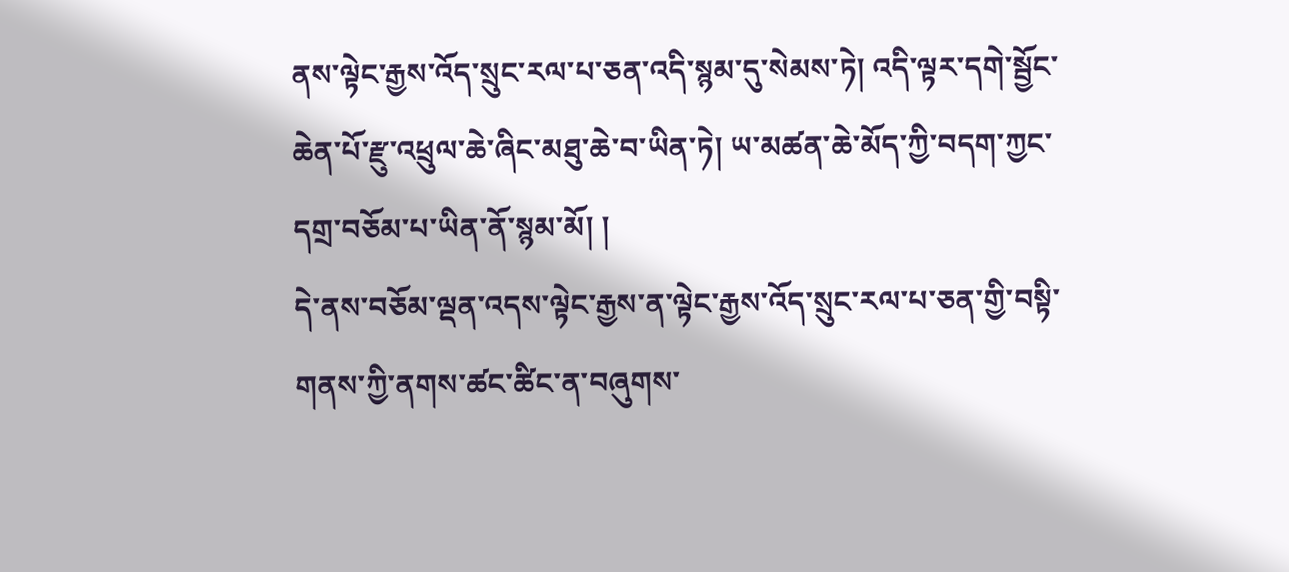ནས་ལྟེང་རྒྱས་འོད་སྲུང་རལ་པ་ཅན་འདི་སྙམ་དུ་སེམས་ཏེ། འདི་ལྟར་དགེ་སྦྱོང་ཆེན་པོ་རྫུ་འཕྲུལ་ཆེ་ཞིང་མཐུ་ཆེ་བ་ཡིན་ཏེ། ཡ་མཚན་ཆེ་མོད་ཀྱི་བདག་ཀྱང་དགྲ་བཅོམ་པ་ཡིན་ནོ་སྙམ་མོ། །
དེ་ནས་བཅོམ་ལྡན་འདས་ལྟེང་རྒྱས་ན་ལྟེང་རྒྱས་འོད་སྲུང་རལ་པ་ཅན་གྱི་བསྟི་གནས་ཀྱི་ནགས་ཚང་ཚིང་ན་བཞུགས་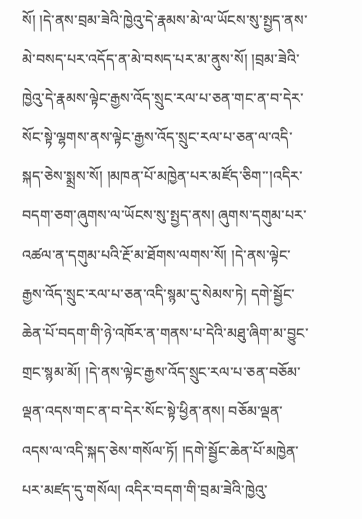སོ། །དེ་ནས་བྲམ་ཟེའི་ཁྱེའུ་དེ་རྣམས་མེ་ལ་ཡོངས་སུ་སྤྱད་ནས་མེ་བསད་པར་འདོད་ན་མེ་བསད་པར་མ་ནུས་སོ། །བྲམ་ཟེའི་ཁྱེའུ་དེ་རྣམས་ལྟེང་རྒྱས་འོད་སྲུང་རལ་པ་ཅན་གང་ན་བ་དེར་སོང་སྟེ་ལྷགས་ནས་ལྟེང་རྒྱས་འོད་སྲུང་རལ་པ་ཅན་ལ་འདི་སྐད་ཅེས་སྨྲས་སོ། །མཁན་པོ་མཁྱེན་པར་མཛོད་ཅིག་་།འདིར་བདག་ཅག་ཞུགས་ལ་ཡོངས་སུ་སྤྱད་ནས། ཞུགས་དགུམ་པར་འཚལ་ན་དགུམ་པའི་རྔོ་མ་ཐོགས་ལགས་སོ། །དེ་ནས་ལྟེང་རྒྱས་འོད་སྲུང་རལ་པ་ཅན་འདི་སྙམ་དུ་སེམས་ཏེ། དགེ་སྦྱོང་ཆེན་པོ་བདག་གི་ཉེ་འཁོར་ན་གནས་པ་དེའི་མཐུ་ཞིག་མ་བྱུང་གྲང་སྙམ་མོ། །དེ་ནས་ལྟེང་རྒྱས་འོད་སྲུང་རལ་པ་ཅན་བཅོམ་ལྡན་འདས་གང་ན་བ་དེར་སོང་སྟེ་ཕྱིན་ནས། བཅོམ་ལྡན་འདས་ལ་འདི་སྐད་ཅེས་གསོལ་ཏོ། །དགེ་སྦྱོང་ཆེན་པོ་མཁྱེན་པར་མཛད་དུ་གསོལ། འདིར་བདག་གི་བྲམ་ཟེའི་ཁྱེའུ་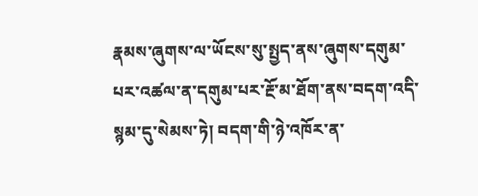རྣམས་ཞུགས་ལ་ཡོངས་སུ་སྤྱད་ནས་ཞུགས་དགུམ་པར་འཚལ་ན་དགུམ་པར་རྔོ་མ་ཐོག་ནས་བདག་འདི་སྙམ་དུ་སེམས་ཏེ། བདག་གི་ཉེ་འཁོར་ན་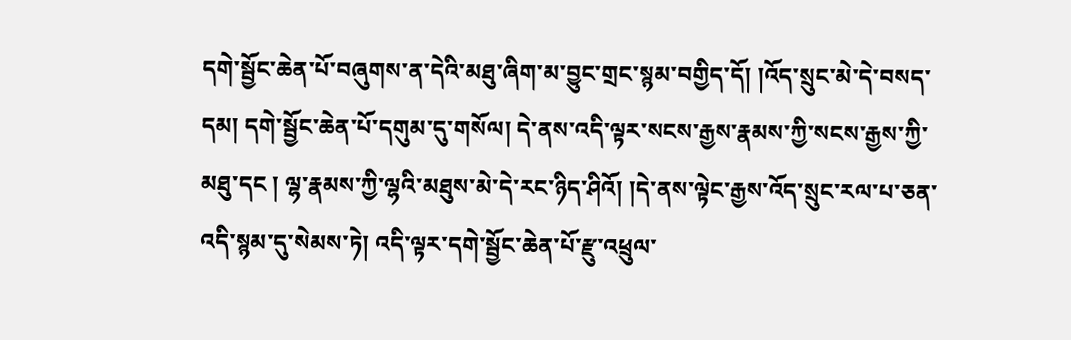དགེ་སྦྱོང་ཆེན་པོ་བཞུགས་ན་དེའི་མཐུ་ཞིག་མ་བྱུང་གྲང་སྙམ་བགྱིད་དོ། །འོད་སྲུང་མེ་དེ་བསད་དམ། དགེ་སྦྱོང་ཆེན་པོ་དགུམ་དུ་གསོལ། དེ་ནས་འདི་ལྟར་སངས་རྒྱས་རྣམས་ཀྱི་སངས་རྒྱས་ཀྱི་མཐུ་དང ། ལྷ་རྣམས་ཀྱི་ལྷའི་མཐུས་མེ་དེ་རང་ཉིད་ཤིའོ། །དེ་ནས་ལྟེང་རྒྱས་འོད་སྲུང་རལ་པ་ཅན་འདི་སྙམ་དུ་སེམས་ཏེ། འདི་ལྟར་དགེ་སྦྱོང་ཆེན་པོ་རྫུ་འཕྲུལ་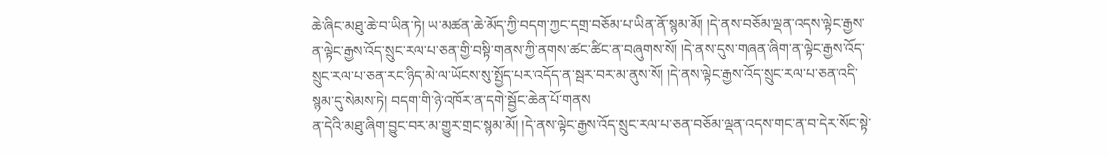ཆེ་ཞིང་མཐུ་ཆེ་བ་ཡིན་ཏེ། ཡ་མཚན་ཆེ་མོད་ཀྱི་བདག་ཀྱང་དགྲ་བཅོམ་པ་ཡིན་ནོ་སྙམ་མོ། །དེ་ནས་བཅོམ་ལྡན་འདས་ལྟེང་རྒྱས་ན་ལྟེང་རྒྱས་འོད་སྲུང་རལ་པ་ཅན་གྱི་བསྟི་གནས་ཀྱི་ནགས་ཚང་ཚིང་ན་བཞུགས་སོ། །དེ་ནས་དུས་གཞན་ཞིག་ན་ལྟེང་རྒྱས་འོད་སྲུང་རལ་པ་ཅན་རང་ཉིད་མེ་ལ་ཡོངས་སུ་སྤྱོད་པར་འདོད་ན་སྦར་བར་མ་ནུས་སོ། །དེ་ནས་ལྟེང་རྒྱས་འོད་སྲུང་རལ་པ་ཅན་འདི་སྙམ་དུ་སེམས་ཏེ། བདག་གི་ཉེ་འཁོར་ན་དགེ་སྦྱོང་ཆེན་པོ་གནས
ན་དེའི་མཐུ་ཞིག་བྱུང་བར་མ་གྱུར་གྲང་སྙམ་མོ། །དེ་ནས་ལྟེང་རྒྱས་འོད་སྲུང་རལ་པ་ཅན་བཅོམ་ལྡན་འདས་གང་ན་བ་དེར་སོང་སྟེ་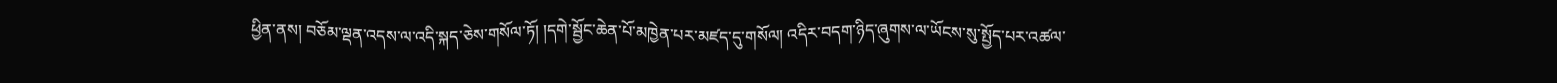ཕྱིན་ནས། བཅོམ་ལྡན་འདས་ལ་འདི་སྐད་ཅེས་གསོལ་ཏོ། །དགེ་སྦྱོང་ཆེན་པོ་མཁྱེན་པར་མཛད་དུ་གསོལ། འདིར་བདག་ཉིད་ཞུགས་ལ་ཡོངས་སུ་སྤྱོད་པར་འཚལ་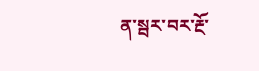ན་སྦར་བར་རྔོ་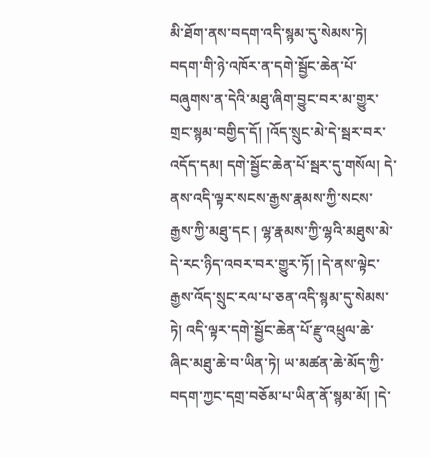མི་ཐོག་ནས་བདག་འདི་སྙམ་དུ་སེམས་ཏེ། བདག་གི་ཉེ་འཁོར་ན་དགེ་སྦྱོང་ཆེན་པོ་བཞུགས་ན་དེའི་མཐུ་ཞིག་བྱུང་བར་མ་གྱུར་གྲང་སྙམ་བགྱིད་དོ། །འོད་སྲུང་མེ་དེ་སྦར་བར་འདོད་དམ། དགེ་སྦྱོང་ཆེན་པོ་སྦར་དུ་གསོལ། དེ་ནས་འདི་ལྟར་སངས་རྒྱས་རྣམས་ཀྱི་སངས་རྒྱས་ཀྱི་མཐུ་དང ། ལྷ་རྣམས་ཀྱི་ལྷའི་མཐུས་མེ་དེ་རང་ཉིད་འབར་བར་གྱུར་ཏོ། །དེ་ནས་ལྟེང་རྒྱས་འོད་སྲུང་རལ་པ་ཅན་འདི་སྙམ་དུ་སེམས་ཏེ། འདི་ལྟར་དགེ་སྦྱོང་ཆེན་པོ་རྫུ་འཕྲུལ་ཆེ་ཞིང་མཐུ་ཆེ་བ་ཡིན་ཏེ། ཡ་མཚན་ཆེ་མོད་ཀྱི་བདག་ཀྱང་དགྲ་བཅོམ་པ་ཡིན་ནོ་སྙམ་མོ། །དེ་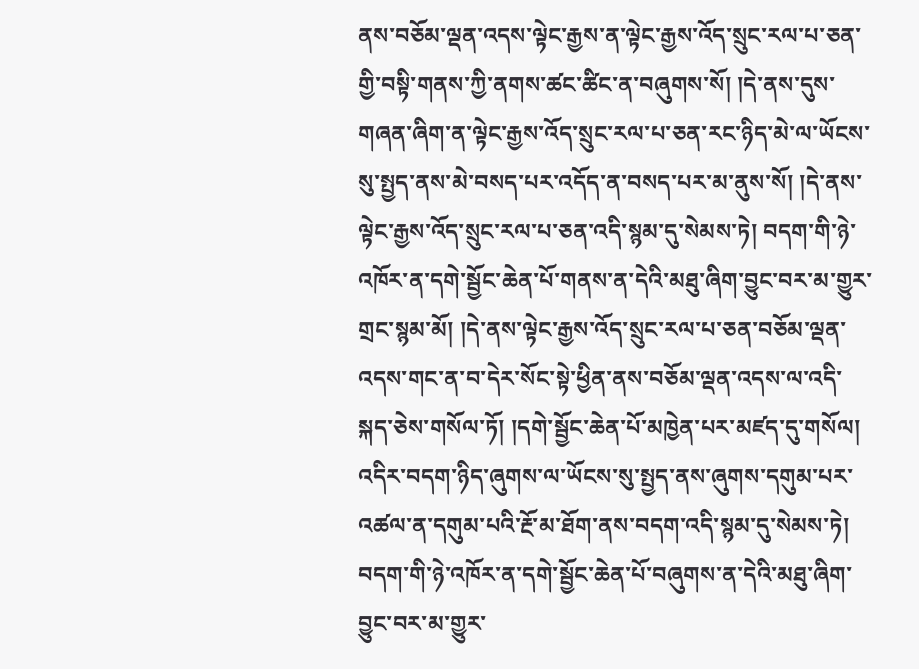ནས་བཅོམ་ལྡན་འདས་ལྟེང་རྒྱས་ན་ལྟེང་རྒྱས་འོད་སྲུང་རལ་པ་ཅན་གྱི་བསྟི་གནས་ཀྱི་ནགས་ཚང་ཚིང་ན་བཞུགས་སོ། །དེ་ནས་དུས་གཞན་ཞིག་ན་ལྟེང་རྒྱས་འོད་སྲུང་རལ་པ་ཅན་རང་ཉིད་མེ་ལ་ཡོངས་སུ་སྤྱད་ནས་མེ་བསད་པར་འདོད་ན་བསད་པར་མ་ནུས་སོ། །དེ་ནས་ལྟེང་རྒྱས་འོད་སྲུང་རལ་པ་ཅན་འདི་སྙམ་དུ་སེམས་ཏེ། བདག་གི་ཉེ་འཁོར་ན་དགེ་སྦྱོང་ཆེན་པོ་གནས་ན་དེའི་མཐུ་ཞིག་བྱུང་བར་མ་གྱུར་གྲང་སྙམ་མོ། །དེ་ནས་ལྟེང་རྒྱས་འོད་སྲུང་རལ་པ་ཅན་བཅོམ་ལྡན་འདས་གང་ན་བ་དེར་སོང་སྟེ་ཕྱིན་ནས་བཅོམ་ལྡན་འདས་ལ་འདི་སྐད་ཅེས་གསོལ་ཏོ། །དགེ་སྦྱོང་ཆེན་པོ་མཁྱེན་པར་མཛད་དུ་གསོལ། འདིར་བདག་ཉིད་ཞུགས་ལ་ཡོངས་སུ་སྤྱད་ནས་ཞུགས་དགུམ་པར་འཚལ་ན་དགུམ་པའི་རྔོ་མ་ཐོག་ནས་བདག་འདི་སྙམ་དུ་སེམས་ཏེ། བདག་གི་ཉེ་འཁོར་ན་དགེ་སྦྱོང་ཆེན་པོ་བཞུགས་ན་དེའི་མཐུ་ཞིག་བྱུང་བར་མ་གྱུར་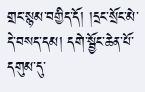གྲང་སྙམ་བགྱིད་དོ། །དྲང་སྲོང་མེ་དེ་བསད་དམ། དགེ་སྦྱོང་ཆེན་པོ་དགུམ་དུ་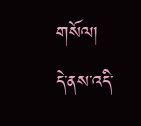གསོལ།
དེ་ནས་འདི་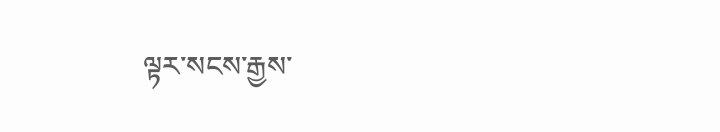ལྟར་སངས་རྒྱས་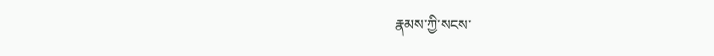རྣམས་ཀྱི་སངས་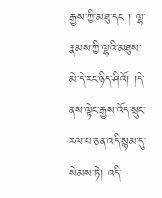རྒྱས་ཀྱི་མཐུ་དང ། ལྷ་རྣམས་ཀྱི་ལྷའི་མཐུས་མེ་དེ་རང་ཉིད་ཤིའོ། །དེ་ནས་ལྟེང་རྒྱས་འོད་སྲུང་རལ་པ་ཅན་འདི་སྙམ་དུ་སེམས་ཏེ། འདི་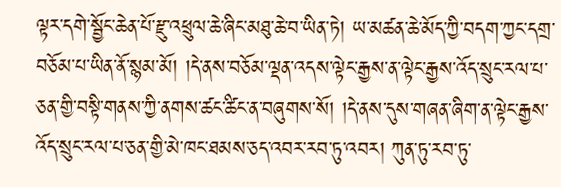ལྟར་དགེ་སྦྱོང་ཆེན་པོ་རྫུ་འཕྲུལ་ཆེ་ཞིང་མཐུ་ཆེ་བ་ཡིན་ཏེ། ཡ་མཚན་ཆེ་མོད་ཀྱི་བདག་ཀྱང་དགྲ་བཅོམ་པ་ཡིན་ནོ་སྙམ་མོ། །དེ་ནས་བཅོམ་ལྡན་འདས་ལྟེང་རྒྱས་ན་ལྟེང་རྒྱས་འོད་སྲུང་རལ་པ་ཅན་གྱི་བསྟི་གནས་ཀྱི་ནགས་ཚང་ཚིང་ན་བཞུགས་སོ། །དེ་ནས་དུས་གཞན་ཞིག་ན་ལྟེང་རྒྱས་འོད་སྲུང་རལ་པ་ཅན་གྱི་མེ་ཁང་ཐམས་ཅད་འབར་རབ་ཏུ་འབར། ཀུན་ཏུ་རབ་ཏུ་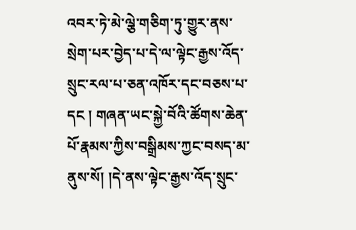འབར་ཏེ་མེ་ལྕེ་གཅིག་ཏུ་གྱུར་ནས་སྲེག་པར་བྱེད་པ་དེ་ལ་ལྟེང་རྒྱས་འོད་སྲུང་རལ་པ་ཅན་འཁོར་དང་བཅས་པ་དང ། གཞན་ཡང་སྐྱེ་བོའི་ཚོགས་ཆེན་པོ་རྣམས་ཀྱིས་བསྒྲིམས་ཀྱང་བསད་མ་ནུས་སོ། །དེ་ནས་ལྟེང་རྒྱས་འོད་སྲུང་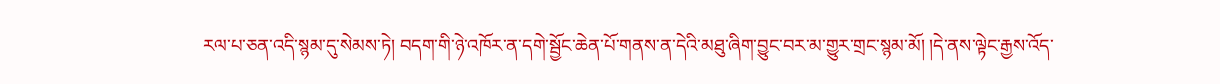རལ་པ་ཅན་འདི་སྙམ་དུ་སེམས་ཏེ། བདག་གི་ཉེ་འཁོར་ན་དགེ་སྦྱོང་ཆེན་པོ་གནས་ན་དེའི་མཐུ་ཞིག་བྱུང་བར་མ་གྱུར་གྲང་སྙམ་མོ། །དེ་ནས་ལྟེང་རྒྱས་འོད་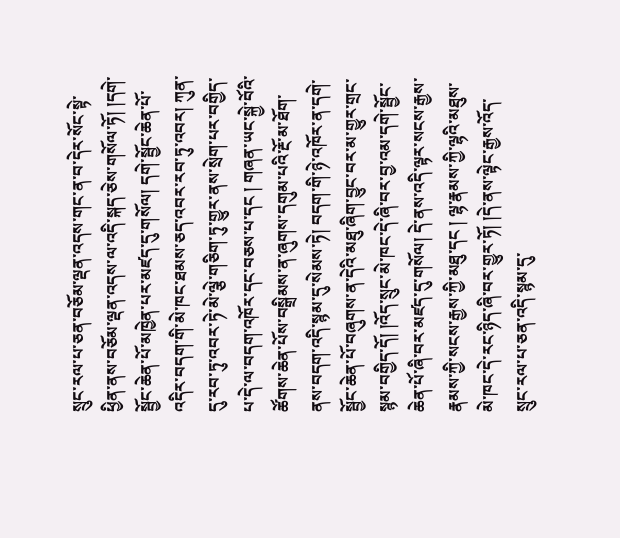སྲུང་རལ་པ་ཅན་བཅོམ་ལྡན་འདས་གང་ན་བ་དེར་སོང་སྟེ་ཕྱིན་ནས་བཅོམ་ལྡན་འདས་ལ་འདི་སྐད་ཅེས་གསོལ་ཏོ། །དགེ་སྦྱོང་ཆེན་པོ་མཁྱེན་པར་མཛད་དུ་གསོལ། དགེ་སྦྱོང་ཆེན་པོ་འདིར་བདག་གི་མེ་ཁང་ཐམས་ཅད་འབར་རབ་ཏུ་འབར། ཀུན་དུ་རབ་ཏུ་འབར་ཏེ་མེ་ལྕེ་གཅིག་ཏུ་གྱུར་ནས་སྲེག་པར་བགྱིད་པ་དེ་ལ་བདག་འཁོར་དང་བཅས་པ་དང ། གཞན་ཡང་སྐྱེ་བོའི་ཚོགས་ཆེན་པོས་བསྒྲིམས་ན་ཞུགས་དགུམ་པའི་རྔོ་མ་ཐོག་ནས་བདག་འདི་སྙམ་དུ་སེམས་ཏེ། བདག་གི་ཉེ་འཁོར་ན་དགེ་སྦྱོང་ཆེན་པོ་བཞུགས་ན་དེའི་མཐུ་ཞིག་བྱུང་བར་མ་གྱུར་གྲང་སྙམ་བགྱིད་དོ། །འོད་སྲུང་མེ་ཁང་དེ་ཞི་བར་བྱ་འམ་དགེ་སྦྱོང་ཆེན་པོ་ཞི་བར་མཛད་དུ་གསོལ། དེ་ནས་འདི་ལྟར་སངས་རྒྱས་རྣམས་ཀྱི་སངས་རྒྱས་ཀྱི་མཐུ་དང ། ལྷ་རྣམས་ཀྱི་ལྷའི་མཐུས་མེ་ཁང་དེ་རང་ཉིད་ཞི་བར་གྱུར་ཏོ། །དེ་ནས་ལྟེང་རྒྱས་འོད་སྲུང་རལ་པ་ཅན་འདི་སྙམ་དུ་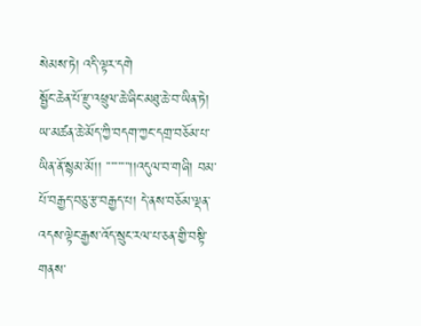སེམས་ཏེ། འདི་ལྟར་དགེ
སྦྱོང་ཆེན་པོ་རྫུ་འཕྲུལ་ཆེ་ཞིང་མཐུ་ཆེ་བ་ཡིན་ཏེ། ཡ་མཚན་ཆེ་མོད་ཀྱི་བདག་ཀྱང་དགྲ་བཅོམ་པ་ཡིན་ནོ་སྙམ་མོ།། ་་་་་་་་་་།།འདུལ་བ་གཞི། བམ་པོ་བརྒྱད་བཅུ་རྩ་བརྒྱད་པ། དེ་ནས་བཅོམ་ལྡན་འདས་ལྟེང་རྒྱས་འོད་སྲུང་རལ་པ་ཅན་གྱི་བསྟི་གནས་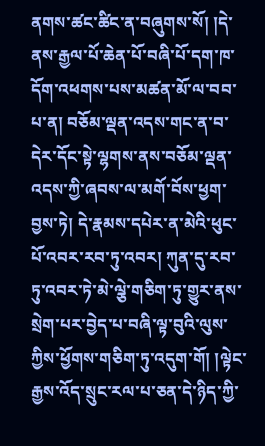ནགས་ཚང་ཚིང་ན་བཞུགས་སོ། །དེ་ནས་རྒྱལ་པོ་ཆེན་པོ་བཞི་པོ་དག་ཁ་དོག་འཕགས་པས་མཚན་མོ་ལ་བབ་པ་ན། བཅོམ་ལྡན་འདས་གང་ན་བ་དེར་དོང་སྟེ་ལྷགས་ནས་བཅོམ་ལྡན་འདས་ཀྱི་ཞབས་ལ་མགོ་བོས་ཕྱག་བྱས་ཏེ། དེ་རྣམས་དཔེར་ན་མེའི་ཕུང་པོ་འབར་རབ་ཏུ་འབར། ཀུན་དུ་རབ་ཏུ་འབར་ཏེ་མེ་ལྕེ་གཅིག་ཏུ་གྱུར་ནས་སྲེག་པར་བྱེད་པ་བཞི་ལྟ་བུའི་ལུས་ཀྱིས་ཕྱོགས་གཅིག་ཏུ་འདུག་གོ། །ལྟེང་རྒྱས་འོད་སྲུང་རལ་པ་ཅན་དེ་ཉིད་ཀྱི་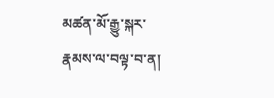མཚན་མོ་རྒྱུ་སྐར་རྣམས་ལ་བལྟ་བ་ན།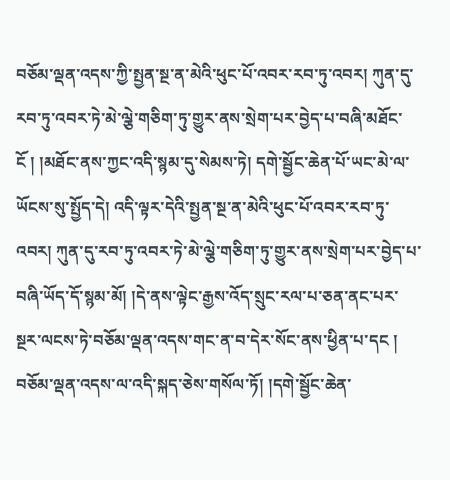བཅོམ་ལྡན་འདས་ཀྱི་སྤྱན་སྔ་ན་མེའི་ཕུང་པོ་འབར་རབ་ཏུ་འབར། ཀུན་དུ་རབ་ཏུ་འབར་ཏེ་མེ་ལྕེ་གཅིག་ཏུ་གྱུར་ནས་སྲེག་པར་བྱེད་པ་བཞི་མཐོང་ངོ ། །མཐོང་ནས་ཀྱང་འདི་སྙམ་དུ་སེམས་ཏེ། དགེ་སྦྱོང་ཆེན་པོ་ཡང་མེ་ལ་ཡོངས་སུ་སྤྱོད་དེ། འདི་ལྟར་དེའི་སྤྱན་སྔ་ན་མེའི་ཕུང་པོ་འབར་རབ་ཏུ་འབར། ཀུན་དུ་རབ་ཏུ་འབར་ཏེ་མེ་ལྕེ་གཅིག་ཏུ་གྱུར་ནས་སྲེག་པར་བྱེད་པ་བཞི་ཡོད་དོ་སྙམ་མོ། །དེ་ནས་ལྟེང་རྒྱས་འོད་སྲུང་རལ་པ་ཅན་ནང་པར་སྔར་ལངས་ཏེ་བཅོམ་ལྡན་འདས་གང་ན་བ་དེར་སོང་ནས་ཕྱིན་པ་དང ། བཅོམ་ལྡན་འདས་ལ་འདི་སྐད་ཅེས་གསོལ་ཏོ། །དགེ་སྦྱོང་ཆེན་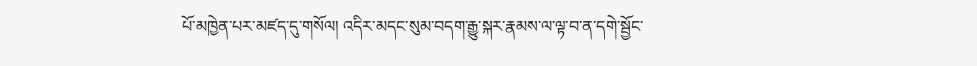པོ་མཁྱེན་པར་མཛད་དུ་གསོལ། འདིར་མདང་སུམ་བདག་རྒྱུ་སྐར་རྣམས་ལ་ལྟ་བ་ན་དགེ་སྦྱོང་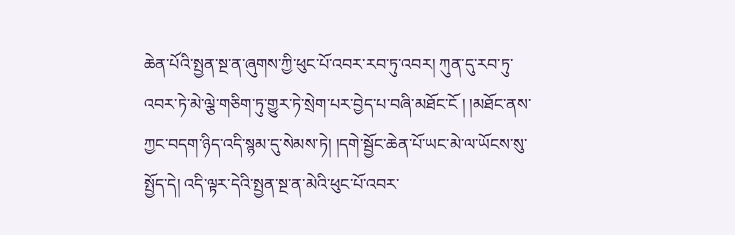ཆེན་པོའི་སྤྱན་སྔ་ན་ཞུགས་ཀྱི་ཕུང་པོ་འབར་རབ་ཏུ་འབར། ཀུན་དུ་རབ་ཏུ་འབར་ཏེ་མེ་ལྕེ་གཅིག་ཏུ་གྱུར་ཏེ་སྲེག་པར་བྱེད་པ་བཞི་མཐོང་ངོ ། །མཐོང་ནས་ཀྱང་བདག་ཉིད་འདི་སྙམ་དུ་སེམས་ཏེ། །དགེ་སྦྱོང་ཆེན་པོ་ཡང་མེ་ལ་ཡོངས་སུ་སྤྱོད་དེ། འདི་ལྟར་དེའི་སྤྱན་སྔ་ན་མེའི་ཕུང་པོ་འབར་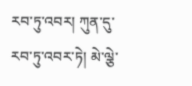རབ་ཏུ་འབར། ཀུན་དུ་རབ་ཏུ་འབར་ཏེ། མེ་ལྕེ་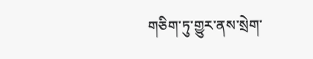གཅིག་ཏུ་གྱུར་ནས་སྲེག་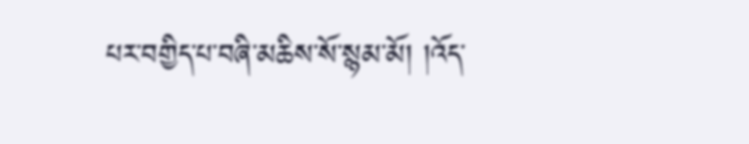པར་བགྱིད་པ་བཞི་མཆིས་སོ་སྙམ་མོ། །འོད་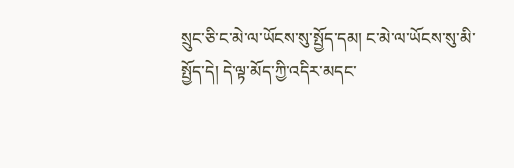སྲུང་ཅི་ང་མེ་ལ་ཡོངས་སུ་སྤྱོད་དམ། ང་མེ་ལ་ཡོངས་སུ་མི་སྤྱོད་དེ། དེ་ལྟ་མོད་ཀྱི་འདིར་མདང་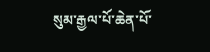སུམ་རྒྱལ་པོ་ཆེན་པོ་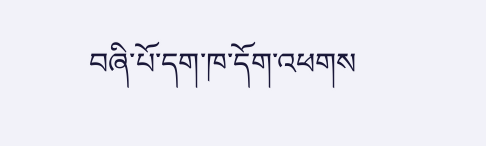བཞི་པོ་དག་ཁ་དོག་འཕགས